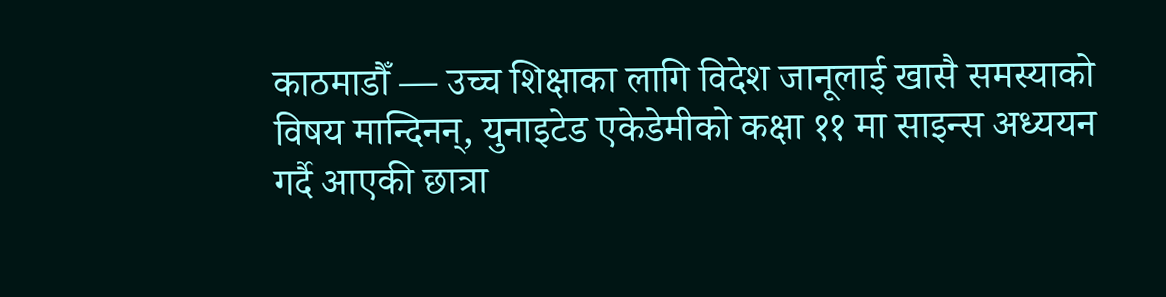काठमाडौँ — उच्च शिक्षाका लागि विदेश जानूलाई खासै समस्याको विषय मान्दिनन्, युनाइटेड एकेडेमीको कक्षा ११ मा साइन्स अध्ययन गर्दै आएकी छात्रा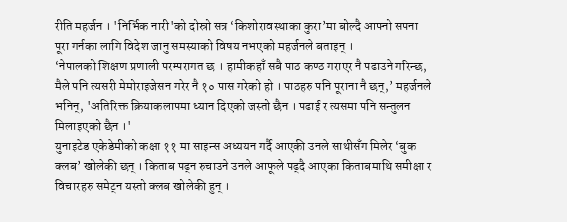रीति महर्जन । 'निर्भिक नारी'को दोस्रो सत्र ‘किशोरावस्थाका कुरा’मा बोल्दै आफ्नो सपना पूरा गर्नका लागि विदेश जानु समस्याको विषय नभएको महर्जनले बताइन् ।
‘नेपालको शिक्षण प्रणाली परम्परागत छ । हामीकहाँ सबै पाठ कण्ठ गराएर नै पढाउने गरिन्छ, मैले पनि त्यसरी मेमोराइजेसन गरेर नै १० पास गरेको हो । पाठहरु पनि पूराना नै छन्,’ महर्जनले भनिन्, 'अतिरिक्त क्रियाकलापमा ध्यान दिएको जस्तो छैन । पढाई र त्यसमा पनि सन्तुलन मिलाइएको छैन ।'
युनाइटेड एकेडेमीको कक्षा ११ मा साइन्स अध्ययन गर्दै आएकी उनले साथीसँग मिलेर ‘बुक क्लब’ खोलेकी छन् । किताब पढ्न रुचाउने उनले आफूले पढ्दै आएका किताबमाथि समीक्षा र विचारहरु समेट्न यस्तो क्लब खोलेकी हुन् ।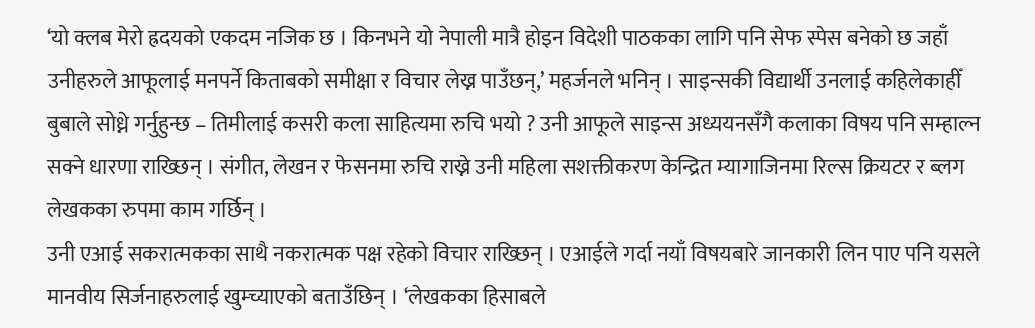‘यो क्लब मेरो ह्रदयको एकदम नजिक छ । किनभने यो नेपाली मात्रै होइन विदेशी पाठकका लागि पनि सेफ स्पेस बनेको छ जहाँ उनीहरुले आफूलाई मनपर्ने किताबको समीक्षा र विचार लेख्न पाउँछन्,’ महर्जनले भनिन् । साइन्सकी विद्यार्थी उनलाई कहिलेकाहीँ बुबाले सोध्ने गर्नुहुन्छ – तिमीलाई कसरी कला साहित्यमा रुचि भयो ? उनी आफूले साइन्स अध्ययनसँगै कलाका विषय पनि सम्हाल्न सक्ने धारणा राख्छिन् । संगीत, लेखन र फेसनमा रुचि राख्ने उनी महिला सशक्तीकरण केन्द्रित म्यागाजिनमा रिल्स क्रियटर र ब्लग लेखकका रुपमा काम गर्छिन् ।
उनी एआई सकरात्मकका साथै नकरात्मक पक्ष रहेको विचार राख्छिन् । एआईले गर्दा नयाँ विषयबारे जानकारी लिन पाए पनि यसले मानवीय सिर्जनाहरुलाई खुम्च्याएको बताउँछिन् । ‘लेखकका हिसाबले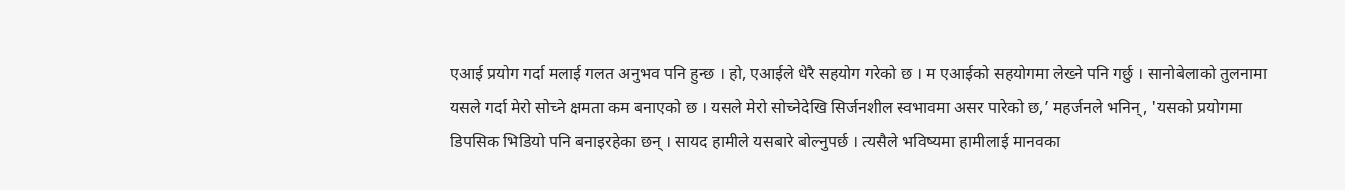एआई प्रयोग गर्दा मलाई गलत अनुभव पनि हुन्छ । हो, एआईले धेरै सहयोग गरेको छ । म एआईको सहयोगमा लेख्ने पनि गर्छु । सानोबेलाको तुलनामा यसले गर्दा मेरो सोच्ने क्षमता कम बनाएको छ । यसले मेरो सोच्नेदेखि सिर्जनशील स्वभावमा असर पारेको छ,’ महर्जनले भनिन्, 'यसको प्रयोगमा डिपसिक भिडियो पनि बनाइरहेका छन् । सायद हामीले यसबारे बोल्नुपर्छ । त्यसैले भविष्यमा हामीलाई मानवका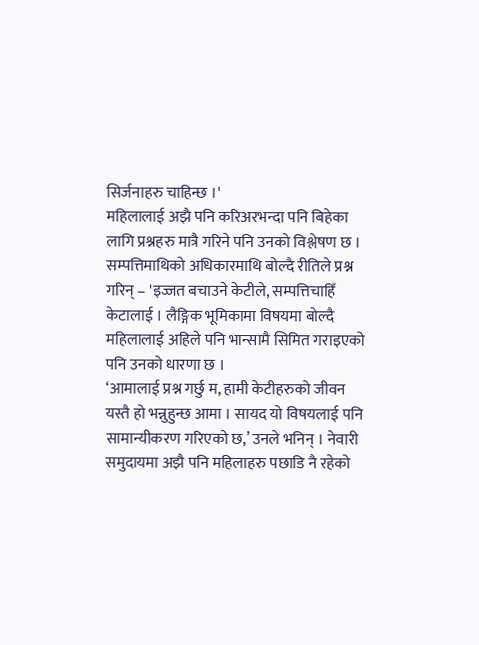सिर्जनाहरु चाहिन्छ ।'
महिलालाई अझै पनि करिअरभन्दा पनि बिहेका लागि प्रश्नहरु मात्रै गरिने पनि उनको विश्लेषण छ । सम्पत्तिमाथिको अधिकारमाथि बोल्दै रीतिले प्रश्न गरिन् – 'इज्जत बचाउने केटीले, सम्पत्तिचाहिँ केटालाई । लैङ्गिक भूमिकामा विषयमा बोल्दै महिलालाई अहिले पनि भान्सामै सिमित गराइएको पनि उनको धारणा छ ।
‘आमालाई प्रश्न गर्छु म, हामी केटीहरुको जीवन यस्तै हो भन्नुहुन्छ आमा । सायद यो विषयलाई पनि सामान्यीकरण गरिएको छ,’ उनले भनिन् । नेवारी समुदायमा अझै पनि महिलाहरु पछाडि नै रहेको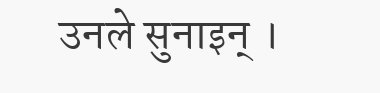उनले सुनाइन् ।